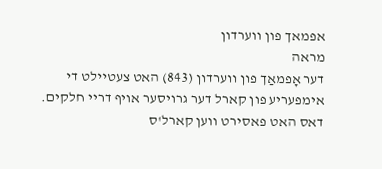אפמאך פון ווערדון
מראה
דער אָפמאַך פון ווערדון (843) האט צעטיילט די אימפעריע פון קארל דער גרויסער אויף דריי חלקים. דאס האט פאסירט ווען קארל'ס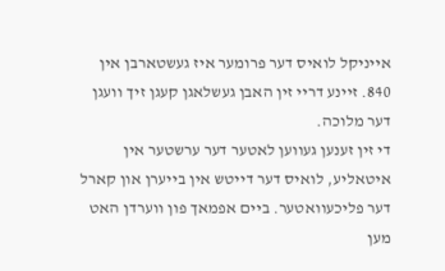אייניקל לואיס דער פרומער איז געשטארבן אין 840. זיינע דריי זין האבן געשלאגן קעגן זיך וועגן דער מלוכה.
די זין זענען געווען לאטער דער ערשטער אין איטאליע, לואיס דער דייטש אין בייערן און קארל דער פליכעוואטער. ביים אפמאך פון ווערדן האט מען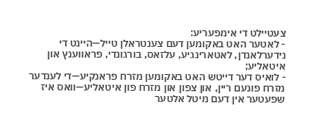צעטיילט די אימפעריע:
- לאטער האט באקומען דעם צענטראלן טייל—היינט די נידערלאנדן, לאטארינגיע, עלזאס, בורגונדי, פראווענץ און איטאליע;
- לואיס דער דייטש האט באקומען מזרח פראנקיע—די לענדער מזרח פונעם ריין, און צפון און מזרח פון איטאליע—וואס איז שפעטער אין דעם מיטל אלטער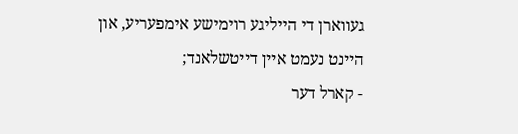געווארן די הייליגע רוימישע אימפעריע, און היינט נעמט איין דייטשלאנד;
- קארל דער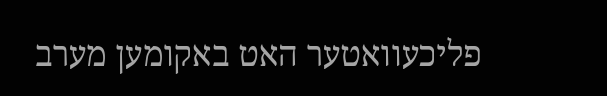פליכעוואטער האט באקומען מערב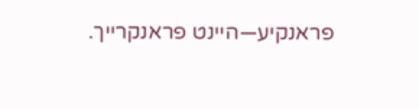פראנקיע—היינט פראנקרייך.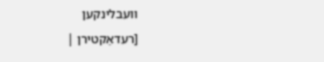וועבלינקען
[רעדאַקטירן |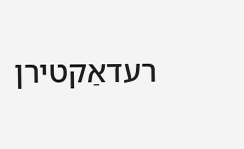רעדאַקטירן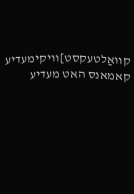קוואַלטעקסט]וויקימעדיע קאמאנס האט מעדיע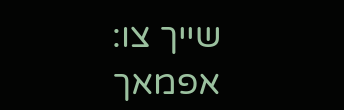שייך צו:
אפמאך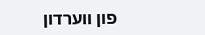פון ווערדון